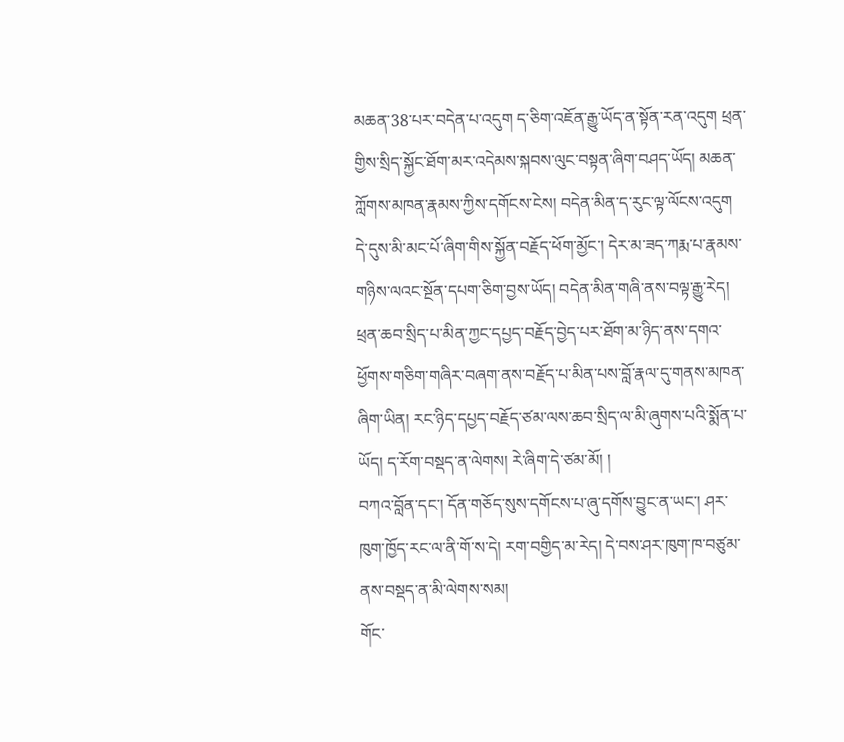མཆན་38་པར་བདེན་པ་འདུག ད་ཅིག་འཇོན་རྒྱུ་ཡོད་ན་སྟོན་རན་འདུག ཕྲན་གྱིས་སྲིད་སྐྱོང་ཐོག་མར་འདེམས་སྐབས་ལུང་བསྟན་ཞིག་བཤད་ཡོད། མཆན་ཀློགས་མཁན་རྣམས་ཀྱིས་དགོངས་ངེས། བདེན་མིན་ད་རུང་ལྟ་ལོངས་འདུག དེ་དུས་མི་མང་པོ་ཞིག་གིས་སྐྱོན་བརྗོད་ཕོག་མྱོང་། དེར་མ་ཟད་ཀརྨ་པ་རྣམས་གཉིས་ལའང་སྔོན་དཔག་ཅིག་བྱས་ཡོད། བདེན་མིན་གཞི་ནས་བལྟ་རྒྱུ་རེད། ཕྲན་ཆབ་སྲིད་པ་མིན་ཀྱང་དཔྱད་བརྗོད་བྱེད་པར་ཐོག་མ་ཉིད་ནས་དགའ་ཕྱོགས་གཅིག་གཞིར་བཞག་ནས་བརྗོད་པ་མིན་པས་བློ་རྣལ་དུ་གནས་མཁན་ཞིག་ཡིན། རང་ཉིད་དཔྱད་བརྗོད་ཙམ་ལས་ཆབ་སྲིད་ལ་མི་ཞུགས་པའི་སྨོན་པ་ཡོད། ད་རོག་བསྡད་ན་ལེགས། རེ་ཞིག་དེ་ཙམ་མོ། །
བཀའ་བློན་དང་། དོན་གཅོད་སུས་དགོངས་པ་ཞུ་དགོས་བྱུང་ན་ཡང་། ཤར་ཁུག་ཁྱོད་རང་ལ་ནི་གོ་ས་དེ། རག་བགྱིད་མ་རེད། དེ་བས་ཤར་ཁུག་ཁ་བཙུམ་ནས་བསྡད་ན་མི་ལེགས་སམ།
གོང་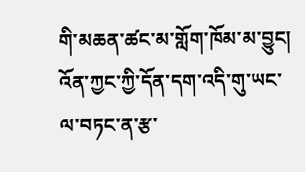གི་མཆན་ཚང་མ་གློག་ཁོམ་མ་བྱུང། འོན་ཀྱང་ཀྱི་དོན་དག་འདི་གུ་ཡང་ལ་བཏང་ན་རྩ་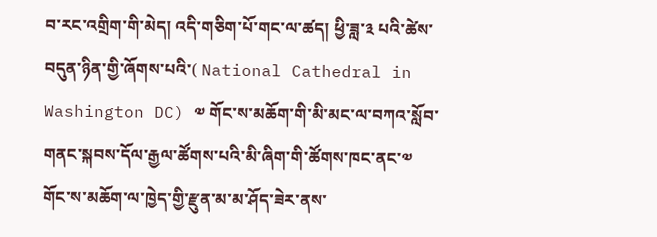བ་རང་འགྲིག་གི་མེད། འདི་གཅིག་པོ་གང་ལ་ཚད། ཕྱི་ཟླ་༣ པའི་ཚེས་བདུན་ཉིན་གྱི་ཞོགས་པའི་( National Cathedral in Washington DC) ༧ གོང་ས་མཆོག་གི་མི་མང་ལ་བཀའ་སློབ་གནང་སྐབས་དོལ་རྒྱལ་ཚོགས་པའི་མི་ཞིག་གི་ཚོགས་ཁང་ནང་༧ གོང་ས་མཆོག་ལ་ཁྱེད་གྱི་རྫུན་མ་མ་ཤོད་ཟེར་ནས་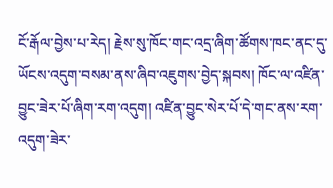ངོ་རྒོལ་བྱེས་པ་རེད། རྗེས་སུ་ཁོང་གང་འདྲ་ཞིག་ཚོགས་ཁང་ནང་དུ་ཡོངས་འདུག་བསམ་ནས་ཞིབ་འཇུགས་བྱེད་སྐབས། ཁོང་ལ་འཛིན་བྱུང་ཟེར་པོ་ཞིག་རག་འདུག། འཛིན་བྱུང་སེར་པོ་དེ་གང་ནས་རག་འདུག་ཟེར་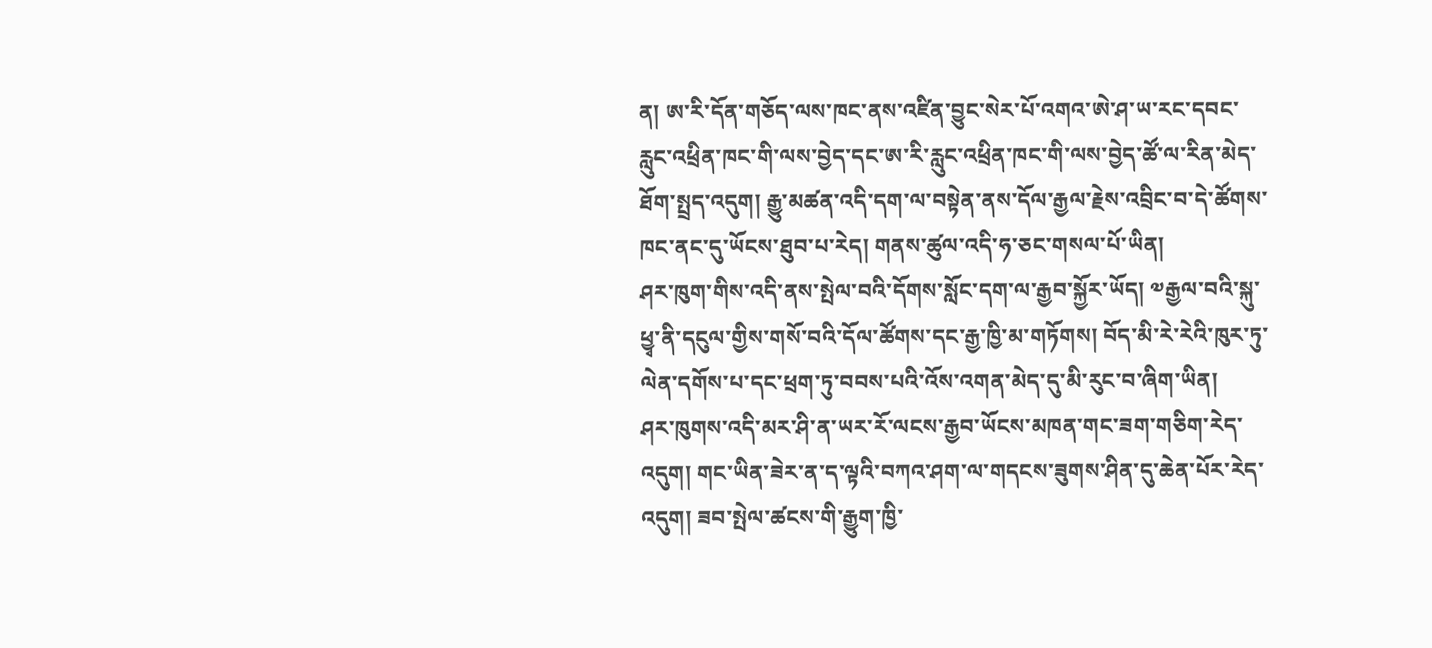ན། ཨ་རི་དོན་གཅོད་ལས་ཁང་ནས་འཛིན་བྱུང་སེར་པོ་འགའ་ཨེ་ཤ་ཡ་རང་དབང་རླུང་འཕྲིན་ཁང་གི་ལས་བྱེད་དང་ཨ་རི་རླུང་འཕྲིན་ཁང་གི་ལས་བྱེད་ཚོ་ལ་རིན་མེད་ཐོག་སྤྲད་འདུག། རྒྱུ་མཚན་འདི་དག་ལ་བསྟེན་ནས་དོལ་རྒྱལ་རྗེས་འབྲིང་བ་དེ་ཚོགས་ཁང་ནང་དུ་ཡོངས་ཐུབ་པ་རེད། གནས་ཚུལ་འདི་ཧ་ཅང་གསལ་པོ་ཡིན།
ཤར་ཁུག་གིས་འདི་ནས་སྤེལ་བའི་དོགས་སློང་དག་ལ་རྒྱབ་སྐྱོར་ཡོད། ༧རྒྱལ་བའི་སྐུ་ཕྱྭ་ནི་དངུལ་གྱིས་གསོ་བའི་དོལ་ཚོགས་དང་རྒྱ་ཁྱི་མ་གཏོགས། བོད་མི་རེ་རེའི་ཁུར་ཏུ་ལེན་དགོས་པ་དང་ཕྲག་ཏུ་བབས་པའི་འོས་འགན་མེད་དུ་མི་རུང་བ་ཞིག་ཡིན།
ཤར་ཁུགས་འདི་མར་ཤི་ན་ཡར་རོ་ལངས་རྒྱབ་ཡོངས་མཁན་གང་ཟག་གཅིག་རེད་འདུག། གང་ཡིན་ཟེར་ན་ད་ལྟའི་བཀའ་ཤག་ལ་གདངས་ཟུགས་ཤིན་དུ་ཆེན་པོར་རེད་འདུག། ཟབ་སྤེལ་ཚངས་གི་རྒྱུག་ཁྱི་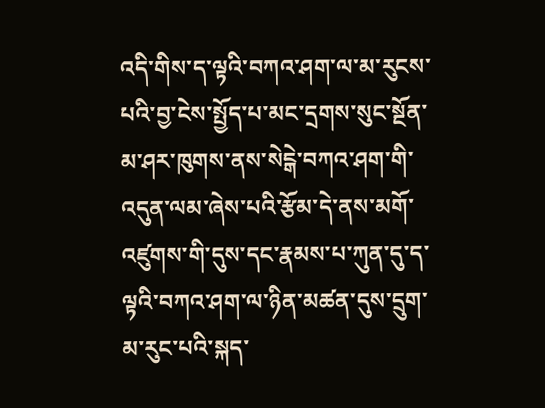འདི་གིས་ད་ལྟའི་བཀའ་ཤག་ལ་མ་རུངས་པའི་བྱ་ངེས་སྤྱོད་པ་མང་དྲགས་སུང་སྔོན་མ་ཤར་ཁུགས་ནས་སེངྒེ་བཀའ་ཤག་གི་འདུན་ལམ་ཞེས་པའི་རྩོམ་དེ་ནས་མགོ་འཛུགས་གི་དུས་དང་རྣམས་པ་ཀུན་དུ་ད་ལྟའི་བཀའ་ཤག་ལ་ཉིན་མཚན་དུས་དྲུག་མ་རུང་པའི་སྐད་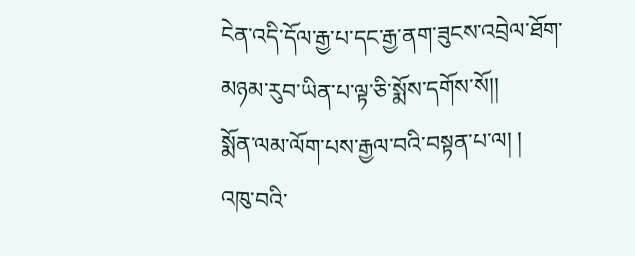ངེན་འདི་དོལ་རྒྱ་པ་དང་རྒྱ་ནག་ཟུངས་འབྲེལ་ཐོག་མཉམ་རུབ་ཡིན་པ་ལྟ་ཅི་སྨོས་དགོས་སོ།།
སྨོན་ལམ་ལོག་པས་རྒྱལ་བའི་བསྟན་པ་ལ། །
འཁུ་བའི་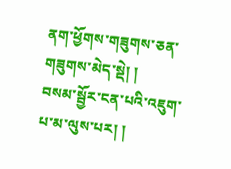ནག་ཕྱོགས་གཟུགས་ཅན་གཟུགས་མེད་སྡེ། །
བསམ་སྦྱོར་ངན་པའི་འཇུག་པ་མ་ལུས་པར། །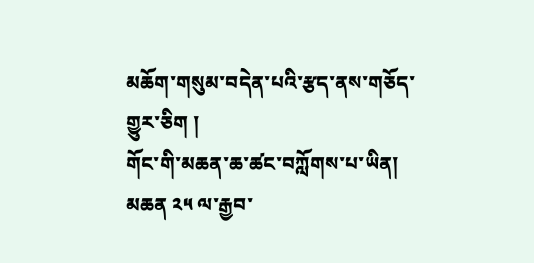མཆོག་གསུམ་བདེན་པའི་རྩད་ནས་གཅོད་གྱུར་ཅིག །
གོང་གི་མཆན་ཆ་ཚང་བཀློགས་པ་ཡིན། མཆན ༢༥ ལ་རྒྱབ་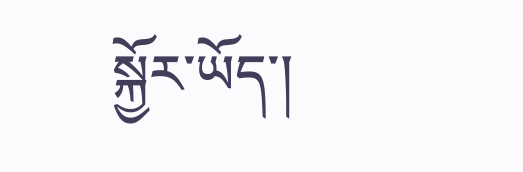སྐྱོར་ཡོད་།